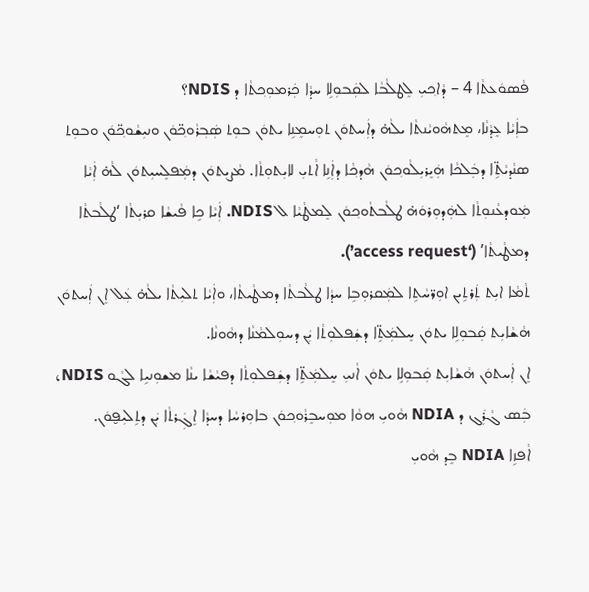ܦܵܣܘܿܥܬܵܐ 4 – ܕܵܐܟ݂ܝܼ ܠܸܛܠܵܒܵܐ ܠܩܲܒܘܼܠܹܐ ܚܕܵܐ ܟܲܪܡܘܼܟ݂ܬܵܐ ܕ NDIS؟
ܒܐܲܝܵܐ ܥܸܕܵܢܵܐ، ܡܸܬܗܵܘܝܵܢܬܵܐ ܝܠܵܗ̇ ܕܐܲܚܬܘܿܢ ܬܘܼܚܡܸܢܹܐ ܝܬܘܿܢ ܒܘܼܬ ܣܲܒ݂ܪܵܘܟ݂̈ܘܿܢ ܘܢܝܼܫܵܘܟ݂̈ܘܿܢ ܘܒܘܼܬ ܣܢܵܕܝܵܬܹ̈ܐ ܕܒܲܠܟܵܐ ܗܲܝܸܪܝܼܠܵܘܟ݂ܘܿܢ ܗܵܕܟ݂ܵܐ ܕܐܲܢܹܐ ܐܵܬܝܼ ܠܐܝܼܬܘܼܬܵܐ. ܡܵܨܝܼܬܘܿܢ ܕܡܲܦܠܸܚܝܼܬܘܿܢ ܠܵܗ̇ ܐܲܝܵܐ ܡܲܘܕܥܵܢܘܼܬܵܐ ܠܗܲܕܘܼܪܘܿܗ̇ ܛܠܵܒܬܵܘܟ݂ܘܿܢ ܠܸܡܛܵܝܵܐ ܠ NDIS. ܐܲܝܵܐ ܟܹܐ ܦܵܝܫܵܐ ܩܪܝܼܬܵܐ ‘ܛܠܵܒܬܵܐ ܕܡܛܵܝܬܵܐ’ (‘access request’).
ܬܵܡܵܐ ܐܝܼܬ ܬܲܪܬܹܝܢ ܐܘܼܪ̈ܚܵܬܹܐ ܠܡܲܩܪܘܼܒܹܐ ܚܕܵܐ ܛܠܵܒܬܵܐ ܕܡܛܵܝܬܵܐ، ܘܐܲܝܵܐ ܬܠܝܼܬܵܐ ܝܠܵܗ̇ ܥܲܠ ܐܸܢ ܐܲܚܬܘܿܢ ܗܵܫܵܐܝܼܬ ܩܲܒܘܼܠܹܐ ܝܬܘܿܢ ܚܸܠܡܲܬܹ̈ܐ ܕܫܲܦܠܘܼܬܵܐ ܝܲܢ ܕܚܘܼܠܡܵܢܵܐ ܕܗܵܘܢܵܐ.
ܐܸܢ ܐܲܚܬܘܿܢ ܗܵܫܵܐܝܼܬ ܩܲܒܘܼܠܹܐ ܝܬܘܿܢ ܐܵܢܝܼ ܚܸܠܡܲܬܹ̈ܐ ܕܫܲܦܠܘܼܬܵܐ ܕܦܝܵܫܵܐ ܝܢܵܐ ܡܫܘܼܢܝܹܐ ܠܓܵܘ NDIS، ܒܲܣ ܓܵܪܲܓ ܕ NDIA ܗܵܘܝܼ ܗܘܵܐ ܡܘܼܚܒܸܪܵܘܟ݂ܘܿܢ ܒܐܘܼܪܚܵܐ ܕܚܕܵܐ ܐܸܓܲܪܬܵܐ ܝܲܢ ܕܬܹܠܝܼܦ̮ܘܿܢ.
ܐܵܦܙܹܐ NDIA ܒܸܕ ܗܵܘܝܼ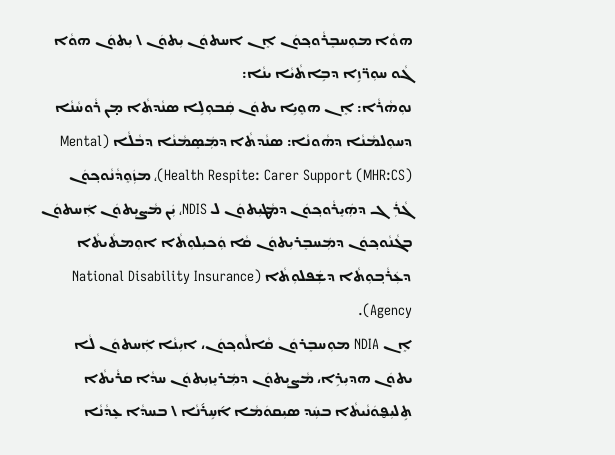ܗܘܵܐ ܡܘܼܚܒܸܪܵܘܟ݂ܘܿܢ ܐܸܢ ܐܚܬܘܿܢ ܝܼܬܘܿܢ \ ܝܼܬܘܿܢ ܗܘܵܐ ܓܵܘ ܚܘܼܪ̈ܙܹܐ ܕܒܹܐܬܵܝܵܐ ܝܢܵܐ:
ܢܘܼܗܵܪܵܐ: ܐܸܢ ܗܘܸܝܹܐ ܝܬܘܿܢ ܩܲܒܘܼܠܹܐ ܣܢܵܕܬܵܐ ܡ̣ܢ ܪܵܘܚܵܢܵܐ ܕܚܘܼܠܡܵܢܵܐ ܕܗܵܘܢܵܐ: ܣܢܵܕܬܵܐ ܕܡܲܣܸܡܵܢܵܐ ܕܒܵܠܵܐ (Mental Health Respite: Carer Support (MHR:CS))، ܡܙܲܘܸܕܵܢܵܘܟ݂ܘܿܢ ܓܵܪܲܓ ܕܗܲܝܸܪܵܘܟ݂ܘܿܢ ܕܡܵܛܝܼܬܘܿܢ ܠ NDIS، ܝܲܢ ܡܵܨܝܼܬܘܿܢ ܐܲܚܬܘܿܢ ܒܓܵܢܵܘܟ݂ܘܿܢ ܕܡܲܚܒܸܪܝܼܬܘܿܢ ܩܵܐ ܘܲܟܝܼܠܘܼܬܵܐ ܐܘܼܡܬܵܝܬܵܐ ܕܥܲܪܵܒ݂ܘܼܬܵܐ ܕܫܲܦܠܘܼܬܵܐ (National Disability Insurance Agency).
ܐܸܢ NDIA ܡܘܼܚܒܸܪܘܿܢ ܩܵܐܠܵܘܟ݂ܘܿܢ، ܐܝܼܢܵܐ ܐܲܚܬܘܿܢ ܠܵܐ ܝܬܘܿܢ ܗܕܝܼܪܹܐ، ܡܵܨܝܼܬܘܿܢ ܕܡܲܪܝܸܙܝܼܬܘܿܢ ܚܕܵܐ ܩܪܵܝܬܵܐ ܬܹܠܝܼܦ̮ܘܿܢܵܝܬܵܐ ܒܚܲܕ ܣܝܼܩܘܿܡܵܐ ܐ݇ܚܹܪ݇ܢܵܐ \ ܒܚܕܵܐ ܥܸܕܵܢܵܐ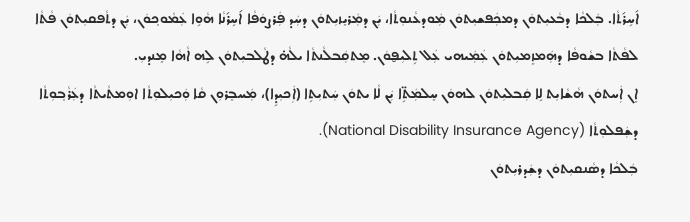ܐ݇ܚܹܪ݇ܬܵܐ. ܒܲܠܟܵܐ ܕܒܵܥܝܼܬܘܿܢ ܕܡܟܲܦܫܝܼܬܘܿܢ ܡܲܘܕܥܵܢܘܼܬܵܐ، ܝܲܢ ܕܡܲܪܝܸܙܝܼܬܘܿܢ ܕܚܲܕ ܦܲܪܨܘܿܦܵܐ ܐ݇ܚܹܪ݇ܢܵܐ ܗܵܘܹܐ ܥܲܡܵܘܟ݂ܘܿܢ، ܝܲܢ ܕܬܵܦܩܝܼܬܘܿܢ ܦܵܬܵܐ ܠܦܵܬܵܐ ܒܫܵܘܦܵܐ ܕܗܲܡܙܸܡܝܼܬܘܿܢ ܥܲܡܲܝܗܝ ܥܲܠ ܬܹܠܝܼܦ̮ܘܿܢ. ܡܸܬܩܲܒܠܵܢܬܵܐ ܝܠܵܗ̇ ܕܛܵܠܒܝܼܬܘܿܢ ܠܹܗ ܐܵܗܵܐ ܡܸܢܕܝܼ.
ܐܸܢ ܐܲܚܬܘܿܢ ܗܵܫܵܐܝܼܬ ܠܹܐ ܩܲܒܠܝܼܬܘܿܢ ܠܗܘܿܢ ܚܸܠܡܲܬܹ̈ܐ ܝܲܢ ܠܵܐ ܝܬܘܿܢ ܚܲܬܝܼܬܹܐ (ܐܲܟܝܼܕܹܐ)، ܡܲܚܒܸܪܘܼܢ ܩܵܐ ܘܲܟܝܼܠܘܼܬܵܐ ܐܘܼܡܬܵܝܬܵܐ ܕܥܲܪܵܒ݂ܘܼܬܵܐ ܕܫܲܦܠܘܼܬܵܐ (National Disability Insurance Agency).
ܒܲܠܟܵܐ ܕܣܵܢܩܝܼܬܘܿܢ ܕܫܲܕܪܝܼܬܘܿܢ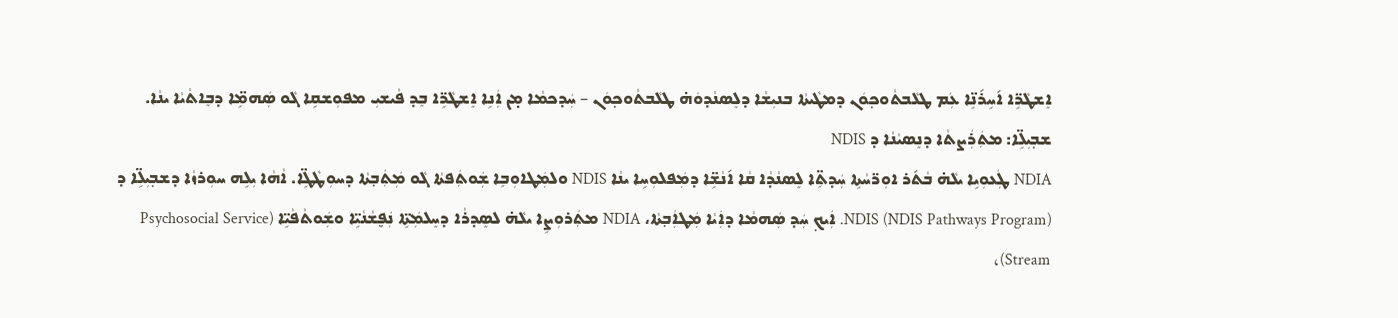ܐܸܫܛܵܪܹ̈ܐ ܐ݇ܚܹܪ݇ܢܹ̈ܐ ܥܲܡ ܛܠܵܒܬܵܘܟ݂ܘܿܢ ܕܡܛܵܝܬܵܐ ܒܢܝܼܫܵܐ ܕܠܸܣܢܵܕܘܿܗ̇ ܛܠܵܒܬܵܘܟ݂ܘܿܢ – ܚܲܕܟܡܵܐ ܡ̣ܢ ܐܲܢܹܐ ܐܸܫܛܵܪܹ̈ܐ ܒܸܕ ܦܵܝܫܝܼ ܡܦܘܼܫܩܹܐ ܓܵܘ ܣܲܗܡܹ̈ܐ ܕܒܸܐܬܵܝܵܐ ܝܢܵܐ.
ܫܒ݂ܝܼܠܹ̈ܐ: ܡܬܲܪܲܨܬܵܐ ܕܢܸܣܝܵܢܵܐ ܕ NDIS
NDIA ܛܲܥܘܼܝܹܐ ܝܠܵܗ̇ ܒܵܬ݇ܪ ܐܘܼܪ̈ܚܵܬܹܐ ܚܲܕܬܹ̈ܐ ܠܸܣܢܵܕܵܐ ܩܵܐ ܐ݇ܢܵܫܹ̈ܐ ܕܡܲܦܠܘܼܚܹܐ ܝܢܵܐ NDIS ܘܠܡܲܛܐܘܼܒܹܐ ܫܲܘܬܲܦܬܵܐ ܓܵܘ ܡܲܬܲܒ݂ܬܵܐ ܕܚܘܼܛܵܛܹ̈ܐ. ܐܵܗܵܐ ܝܼܠܹܗ ܚܘܼܪܙܵܐ ܕܫܒ݂ܝܼܠܹ̈ܐ ܕ NDIS (NDIS Pathways Program). ܐܲܝܟ݂ ܚܲܕ ܣܲܗܡܵܐ ܕܐܲܝܵܐ ܡܲܛܐܲܒ݂ܬܵܐ، NDIA ܡܬܲܪܘܼܨܹܐ ܝܠܵܗ̇ ܠܣܸܕܪܵܐ ܕܚܸܠܡܲܬܹ̈ܐ ܢܲܦ̮ܫܵܢܵܝܹ̈ܐ ܘܫܲܘܬܵܦܵܝܹ̈ܐ (Psychosocial Service Stream)،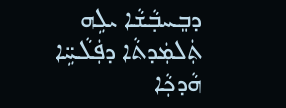ܕܒܸܚܒ݂ܵܫܵܐ ܝܠܹܗ ܬܲܠܡܲܕܬܵܐ ܕܦܲܠܵܚܹ̈ܐ ܗܵܕܟ݂ܵܐ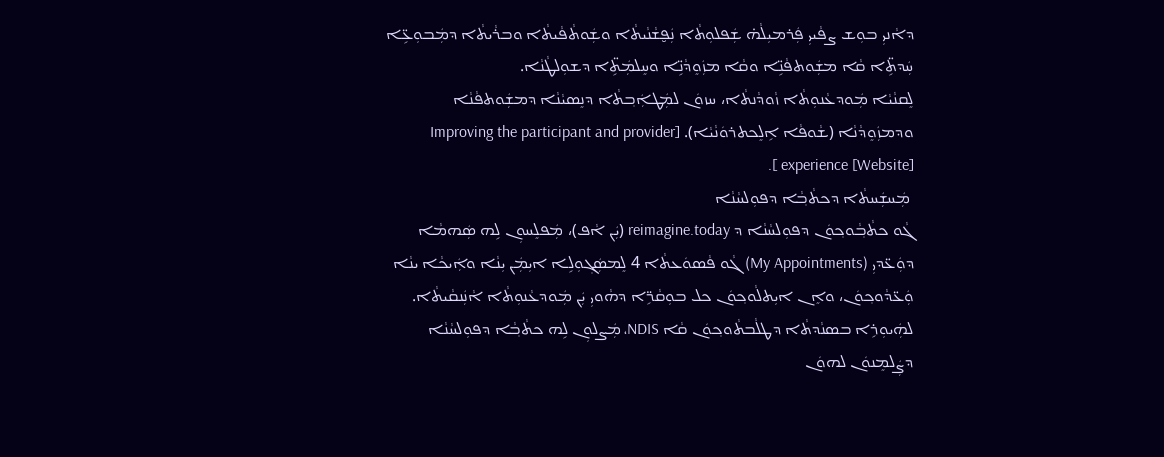ܕܐܵܢܝܼ ܒܘܼܫ ܨܦܵܝܝܼ ܦܲܪܡܝܼܠܵܗ̇ ܫܲܦܠܘܼܬܵܐ ܢܲܦ̮ܫܵܢܵܝܬܵܐ ܘܫܲܘܬܵܦܵܝܬܵܐ ܘܒܪܵܝܬܵܐ ܕܡܲܒܘܼܥܹ̈ܐ ܚܲܕܬܹ̈ܐ ܩܵܐ ܡܫܲܘܬܦܵܢܹ̈ܐ ܘܩܵܐ ܡܙܲܘܸܕܵܢܹ̈ܐ ܘܚܸܠܡܲܬܹ̈ܐ ܕܫܘܼܠܛܵܢܵܐ.
ܠܸܩܢܵܝܵܐ ܡܲܘܕܥܵܢܘܼܬܵܐ ܙܵܘܕܵܢܬܵܐ، ܚܙܘܿܢ ܠܡܲܛܐܲܒ݂ܬܵܐ ܕܢܸܣܝܵܢܵܐ ܕܡܫܲܘܬܦܵܢܵܐ ܘܕܡܙܲܘܸܕܵܢܵܐ (ܫܵܘܦܵܐ ܐܹܠܸܟܬܪܘܿܢܵܝܵܐ). [Improving the participant and provider experience [Website] ].
 ܡܲܚܫܲܚܬܵܐ ܕܟܬܵܒ݂ܵܐ ܕܦܘܼܠܚܵܢܵܐ
ܓܵܘ ܟܬܵܒ݂ܵܘܟ݂ܘܿܢ ܕܦܘܼܠܚܵܢܵܐ ܕ reimagine.today (ܝܲܢ ܐܵܦ)، ܡܲܦܠܸܚܘܼܢ ܠܹܗ ܣܲܗܡܵܐ ܕܘܲܥ̈ܕܝܼ (My Appointments) ܓܵܘ ܦܵܣܘܿܥܬܵܐ 4 ܠܸܡܣܲܓ݂ܘܼܠܹܐ ܐܝܼܡܲܢ ܝܼܢܵܐ ܘܐܲܝܟܵܐ ܝܢܵܐ ܘܲܥ̈ܕܵܘܟ݂ܘܿܢ، ܘܐܸܢ ܐܝܼܬܠܵܘܟ݂ܘܿܢ ܟܠ ܒܘܼܩܵܪܹ̈ܐ ܕܗܵܘܝܼ ܝܲܢ ܡܲܘܕܥܵܢܘܼܬܵܐ ܐܵܢܲܢܩܵܝܬܵܐ.
ܠܗܲܝܘܼܪܹܐ ܒܣܢܵܕܬܵܐ ܕܛܠܵܒܬܵܘܟ݂ܘܿܢ ܩܵܐ NDIS، ܡܲܨܠܘܼܢ ܠܹܗ ܟܬܵܒ݂ܵܐ ܕܦܘܼܠܚܵܢܵܐ ܕܨܲܠܡܸܢܘܿܢ ܠܗܘܿܢ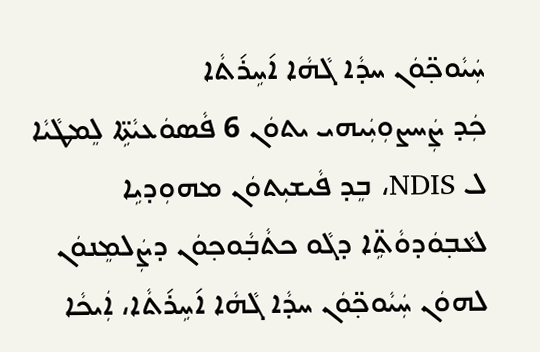ܚܲܝܵܘܟ݂̈ܘܿܢ ܚܕܵܐ ܓܵܗܵܐ ܐ݇ܚܹܪ݇ܬܵܐ
ܟܲܕ ܨܲܚܨܘܼܝܲܝܗܝ ܝܬܘܿܢ 6 ܦܵܣܘܿܥܝܵܬܹ̈ܐ ܠܸܡܛܵܝܵܐ ܠ NDIS، ܒܸܕ ܦܵܝܫܝܼܬܘܿܢ ܡܗܘܼܕܝܹܐ ܠܥܵܒ݂ܘܿܕܘܵܬܹ̈ܐ ܕܓܵܘ ܟܬܵܒ݂ܵܘܟ݂ܘܿܢ ܕܨܲܠܡܸܢܘܿܢ ܠܗܘܿܢ ܚܲܝܵܘܟ݂̈ܘܿܢ ܚܕܵܐ ܓܵܗܵܐ ܐ݇ܚܹܪ݇ܬܵܐ، ܐܲܝܟܵܐ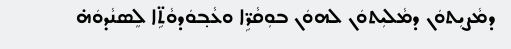ܕܡܵܨܝܼܬܘܿܢ ܕܡܵܠܝܼܬܘܿܢ ܠܗܘܿܢ ܒܘܼܩܵܪܹ̈ܐ ܘܥܵܒ݂ܘܿܕܘܵܬܹ̈ܐ ܠܸܣܢܵܕܘܿܗ̇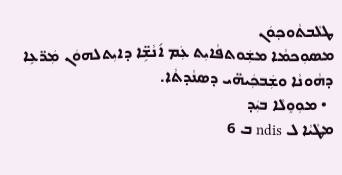ܛܠܵܒܬܵܘܟ݂ܘܿܢ
ܡܣܘܼܟܡܵܐ ܡܫܲܘܬܦܵܐܝܼܬ ܥܲܡ ܐ݇ܢܵܫܹ̈ܐ ܕܐܝܼܬܠܗܘܿܢ ܡܲܪ̈ܥܹܐ ܕܗܵܘܢܵܐ ܘܫܲܒܟܲܝܗ̈ܝ ܕܣܢܵܕܬܵܐ.
  • ܡܘܼܘܸܠܵܐ ܒܝܲܕ
ܡܛܵܝܵܐ ܠ ndis ܒ 6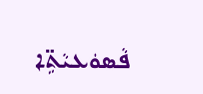ܦܵܣܘܿܥܝܵܬܹ̈ܐ